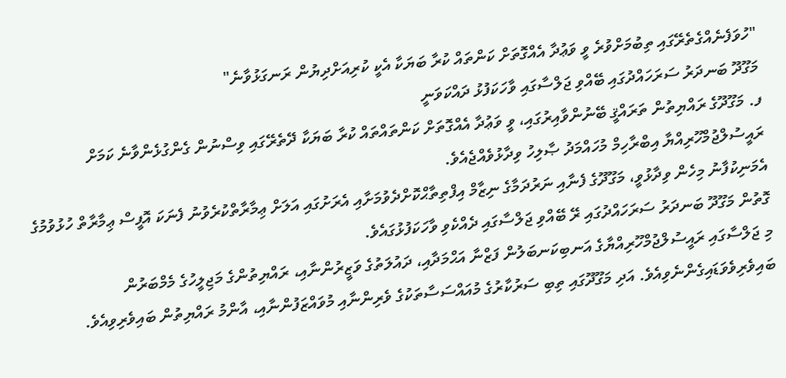"ހުވަފެނެއްގެތެރޭގައި ތިބުމަށްވުރެ ވީ ވަޢުދާ އެއްގޮތަށް ކަންތައް ކުރާ ބަޔަކާ އެކީ ކުރިއަށްދިޔުން ރަނގަޅުވާނެ"
މަގޫދޫ ބަނދަރު ސަރަހައްދުގައި ބޭއްވި ޖަލްސާގައި ވާހަކަފުޅު ދައްކަވަނީ
ފ. މަގޫދޫގެ ރައްޔިތުން ތަރައްޤީ ބޭނުންވާއިރުގައި، ވީ ވަޢުދާ އެއްގޮތަށް ކަންތައްތައް ކުރާ ބަޔަކާ ދޭތެރޭގައި ވިސްނުން ގެންގުޅެންވާނެ ކަމަށް ރައީސުލްޖުމްހޫރިއްޔާ އިބްރާހިމް މުހައްމަދު ޞާލިހު ވިދާޅުވެއްޖެއެވެ.
އެމަނިކުފާނު މިހެން ވިދާޅުވީ، މަގޫދޫގެ ފެނާއި ނަރުދަމާގެ ނިޒާމް އިފްތިތާޙްކޮށްދެވުމަށާއި އެރަށުގައި އަލަށް ޢިމާރާތްކުރެވުނު ފެނަކަ އޮފީސް ޢިމާރާތް ހުޅުވުމުގެ ގޮތުން މަގޫދޫ ބަނދަރު ސަރަހައްދުގައި ރޭ ބޭއްވި ޖަލްސާގައި ދެއްކެވި ވާހަކަފުޅުގައެވެ.
މި ޖަލްސާގައި ރައީސުލްޖުމްހޫރިއްޔާގެ އަނބިކަނބަލުން ފަޒްނާ އަޙްމަދާއި، ދައުލަތުގެ ވަޒީރުންނާއި، ރައްޔިތުންގެ މަޖިލީހުގެ މެމްބަރުން ބައިވެރިވެވަޑައިގެންނެވިއެވެ. އަދި މަގޫދޫގައި ތިބި ސަރުކާރުގެ މުއައްސަސާތަކުގެ ވެރިންނާއި މުވައްޒަފުންނާއި، އާންމު ރައްޔިތުން ބައިވެރިވިއެވެ.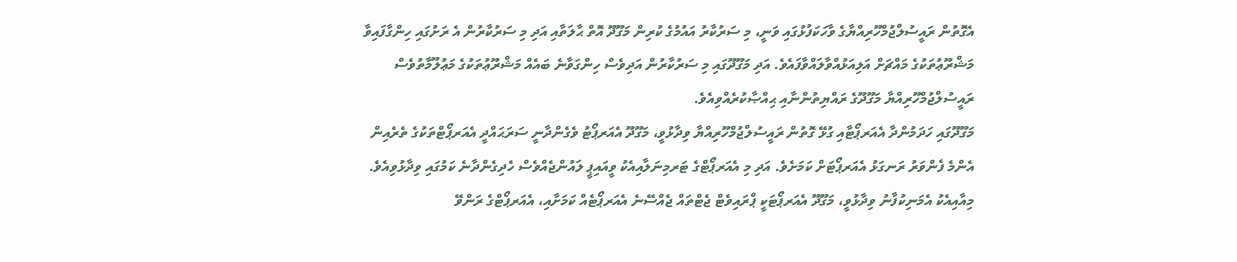އެގޮތުން ރައީސުލްޖުމްހޫރިއްޔާގެ ވާހަކަފުޅުގައި ވަނީ، މި ސަރުކާރު އައުމުގެ ކުރިން މަގޫދޫ އޮތް ޙާލަތާއި އަދި މި ސަރުކާރުން އެ ރަށުގައި ހިންގާފައިވާ މަޝްރޫޢުތަކުގެ މައްޗަށް އަލިއަޅުއްވާލައްވާފައެވެ. އަދި މަގޫދޫގައި މި ސަރުކާރުން އަދިވެސް ހިންގަވާނެ ބައެއް މަޝްރޫޢުތަކުގެ މަޢުލޫމާތުވެސް ރައީސުލްޖުމްހޫރިއްޔާ މަގޫދޫގެ ރައްޔިތުންނާއި ޙިއްޞާކުރެއްވިއެވެ.
މަގޫދޫގައި ހަދަމުންދާ އެއަރޕޯޓާއި ގުޅޭ ގޮތުން ރައީސުލްޖުމްހޫރިއްޔާ ވިދާޅުވީ، މަގޫދޫ އެއަރޕޯޓު ވެގެންދާނީ ސަރަޙައްދީ އެއަރޕޯޓްތަކުގެ ތެރެއިން އެންމެ ފެންވަރު ރަނގަޅު އެއަރޕޯޓަށް ކަމަށެވެ. އަދި މި އެއަރޕޯޓްގެ ޓަރމިނަލާއިއެކު ވީއައިޕީ ލައުންޖެއްވެސް ހެދިގެންދާނެ ކަމުގައި ވިދާޅުވިއެވެ.
މިއާއިއެކު އެމަނިކުފާނު ވިދާޅުވީ، މަގޫދޫ އެއަރޕޯޓަކީ ޕްރައިވެޓް ޖެޓްތައް ޖެއްސޭނެ އެއަރޕޯޓެއް ކަމަށާއި، އެއަރޕޯޓްގެ ރަންވޭ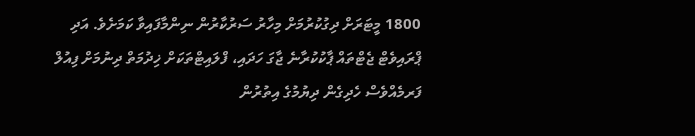1800 މީޓަރަށް ދިގުކުރުމަށް މިހާރު ސަރުކާރުން ނިންމާފައިވާ ކަމަށެވެ. އަދި ޕްރައިވެޓް ޖެޓްތައް ޕާކުކުރާނެ ޖާގަ ހަދައި، ފްލައިޓްތަކަށް ޚިދުމަތް ދިނުމަށް ފިއުލް ފަރމެއްވެސް ހެދިގެން ދިޔުމުގެ އިތުރުން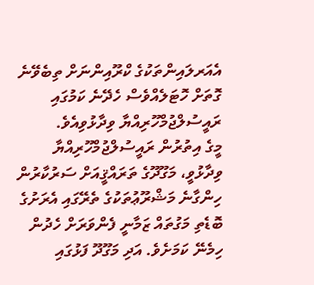އެއަރލައިންތަކުގެ ކްރޫއިންނަށް ތިބެވޭނެ ގޮތަށް ހޮޓަލެއްވެސް ހެދޭނެ ކަމުގައި ރައީސުލްޖުމްހޫރިއްޔާ ވިދާޅުވިއެވެ.
މީގެ އިތުރުން ރައީސުލްޖުމްހޫރިއްޔާ ވިދާޅުވީ، މަގޫދޫގެ ތަރައްޤީއަށް ސަރުކާރުން ހިންގާނެ މަޝްރޫޢުތަކުގެ ތެރޭގައި އެރަށުގެ ބޮޑެތި މަގުތައް ޒަމާނީ ފެންވަރަށް ހެދުން ހިމެނޭ ކަމަށެވެ. އަދި މަގޫދޫ ފަޅުގައި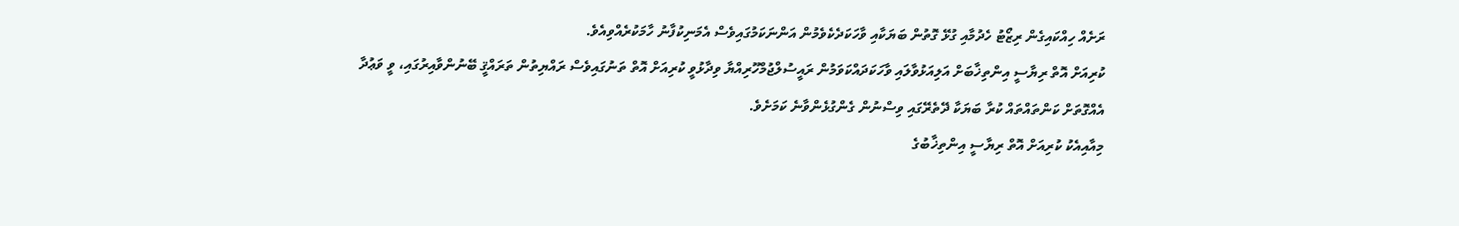ރަށެއް ހިއްކައިގެން ރިޒޯޓު ހެދުމާއި ގުޅޭ ގޮތުން ބަޔަކާއި ވާހަކަދެކެވެމުން އަންނަކަމުގައިވެސް އެމަނިކުފާނު ހާމަކުރެއްވިއެވެ.
ކުރިއަށް އޮތް ރިޔާސީ އިންތިޚާބަށް އަލިއަޅުވާލައި ވާހަކަދައްކަވަމުން ރައީސުލްޖުމްހޫރިއްޔާ ވިދާޅުވީ ކުރިއަށް އޮތް ތަނުގައިވެސް ރައްޔިތުން ތަރައްޤީ ބޭނުންވާއިރުގައި، ވީ ވަޢުދާ އެއްގޮތަށް ކަންތައްތައް ކުރާ ބަޔަކާ ދޭތެރޭގައި ވިސްނުން ގެންގުޅެންވާނެ ކަމަށެވެ.
މިއާއިއެކު ކުރިއަށް އޮތް ރިޔާސީ އިންތިޚާބުގެ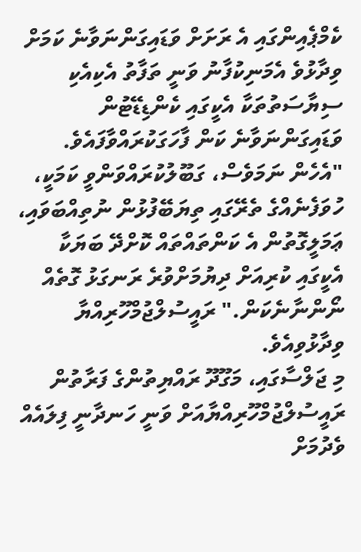ކެމްޕެއިންގައި އެ ރަށަށް ވަޑައިގަންނަވާނެ ކަމަށް ވިދާޅުވެ އެމަނިކުފާނު ވަނީ ތަފާތު އެކިއެކި ސިޔާސަތުތަކާ އެކީގައި ކެންޑިޑޭޓުން ވަޑައިގަންނަވާނެ ކަން ފާހަގަކުރައްވާފައެވެ.
"އެހެން ނަމަވެސް، ގަބޫލުކުރައްވަންވީ ކަމަކީ، ހުވަފެނެއްގެ ތެރޭގައި ތިޔަބޭފުޅުން ނުތިއްބަވައި، ޢަމަލީގޮތުން އެ ކަންތައްތައް ކޮށްދޭ ބަޔަކާ އެކީގައި ކުރިއަށް ދިޔުމަށްވުރެ ރަނގަޅު ގޮތެއް ނޯންނާނެކަން." ރައީސުލްޖުމްހޫރިއްޔާ ވިދާޅުވިއެވެ.
މި ޖަލްސާގައި، މަގޫދޫ ރައްޔިތުންގެ ފަރާތުން ރައީސުލްޖުމްހޫރިއްޔާއަށް ވަނީ ހަނދާނީ ފިލައެއް ވެދުމަށް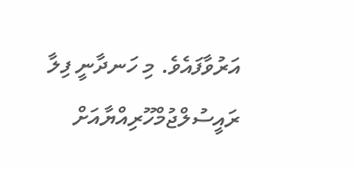އަރުވާފައެވެ. މި ހަނދާނީ ފިލާ ރައީސުލްޖުމްހޫރިއްޔާއަށް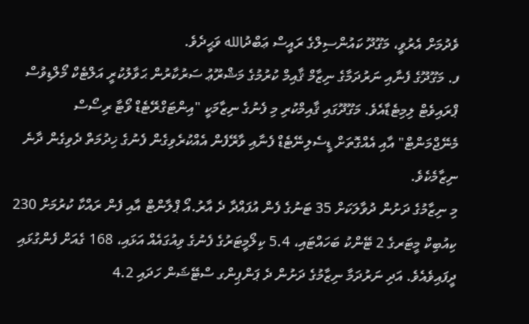ވެދުމަށް އެރުވީ، މަގޫދޫ ކައުންސިލްގެ ރައީސް ޢަބްދުالله ވަޙީދެވެ.
ފ. މަގޫދޫގެ ފެނާއި ނަރުދަމާގެ ނިޒާމް ޤާއިމް ކުރުމުގެ މަޝްރޫޢު ސަރުކާރުން ޙަވާލުކުރީ އަލްޓެކް މޯލްޑިވުސް ޕްރައިވެޓް ލިމިޓެޑާއެވެ. މަގޫދޫގައި ޤާއިމްކުރި މި ފެނުގެ ނިޒާމަކީ "އިންޓަގްރޭޓެޑް ވޯޓާ ރިސޯސް މެނޭޖްމަންޓް" އާއި އެއްގޮތަށް ޑީސެލިނޭޓެޑް ފެނާއި ވާރޭފެން އެއްކުރެވިގެން ފެނުގެ ޚިދުމަތް ދެވިގެން ދާނެ ނިޒާމެކެވެ.
މި ނިޒާމުގެ ދަށުން ދުވާލަކަށް 35 ޓަނުގެ ފެން އުފައްދާ ދެ އާރު.އޯ ޕްލާންޓް އާއި ފެން ރައްކާ ކުރުމަށް 230 ކިއުބިކް މީޓަރގެ 2 ޓޭންކު ބަހައްޓައި، 5.4 ކިލޯމީޓަރުގެ ފެނުގެ ވިއުގައެއް އަޅައި، 168 ގެއަށް ފެންގުޅައި ދީފައިވެއެވެ. އަދި ނަރުދަމާ ނިޒާމުގެ ދަށުން ދެ ޕަންޕިންގ ސްޓޭޝަން ހަދައި 4.2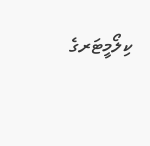ކިލޯމީޓަރގެ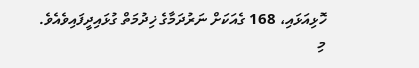ހޮޅިއަޅައި، 168 ގެއަކަށް ނަރުދަމާގެ ޚިދުމަތް ގުޅައިދީފައިވެއެވެ. މި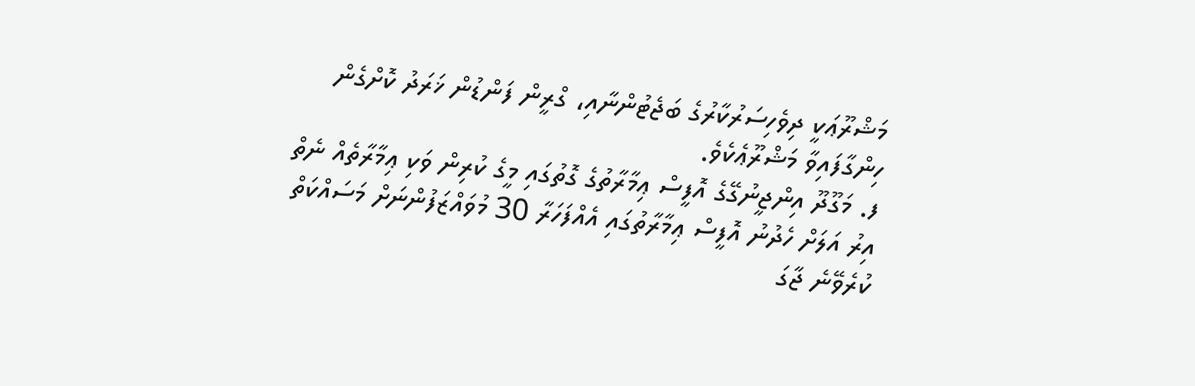މަޝްރޫޢަކީ ދިވެހިސަރުކާރުގެ ބަޖެޓުންނާއި، ގްރީން ފަންޑުން ޚަރަދު ކޮށްގެން ހިންގާފައިވާ މަޝްރޫޢެކެވެ.
ފ. މަގޫދޫ އިންޖީނުގޭގެ އޮފީސް ޢިމާރާތުގެ ގޮތުގައި މީގެ ކުރިން ވަކި ޢިމާރާތެއް ނެތް އިރު އަލަށް ހެދުނު އޮފީސް ޢިމާރާތުގައި އެއްފަހަރާ 30 މުވައްޒަފުންނަށް މަސައްކަތް ކުރެވޭނެ ޖާގަ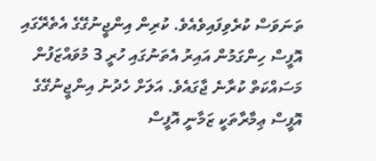ތަނަވަސް ކުރެވިފައިވެއެވެ. ކުރިން އިންޖީނުގޭގެ އެތެރޭގައި އޮފީސް ހިންގަމުން އައިރު އެތަނުގައި ހުރީ 3 މުވައްޒަފުން މަސައްކަތް ކުރާނެ ޖާގައެވެ. އަލަށް ހެދުނު އިންޖީނުގޭގެ އޮފީސް ޢިމާރާތަކީ ޒަމާނީ އޮފީސް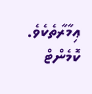ޢިމާރާތެކެވެ.
ކޮމެންޓް